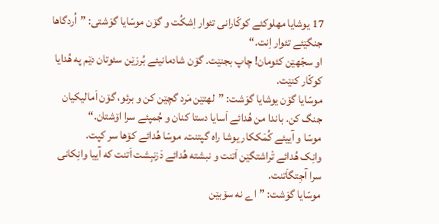17 یوشایا مهلوکئے کوکّارانی تئوار اِشکُت و گۆن موسّایا گوَشتی: ”اُردگاها جنگێئے تئوار اِنت.“
او سجّهێن کئومان! چاپ بجنێت. گۆن شادمانیئے بُرزێن سئوتان دێم په هُدایا کوکّار کنێت.
موسّایا گۆن یوشایا گوَشت: ”لهتێن مَرد گچێن کن و برئو، گۆن اَمالیکیان جنگ کن. باندا من هُدائے اَسایا دستا کنان و جُمپئے سرا اۆشتان.“
موسّا و آییئے کُمَککار یوشا راه گپتنت. موسّا هُدائے کۆها سر کپت.
وانِک هُدائے تْراشتگێن اَتنت و نبشته هُدائے دَزنبِشت اَتنت که آییا وانِکانی سرا آجِتگاَتنت.
موسّایا گوَشت: ”اے نه سۆبێن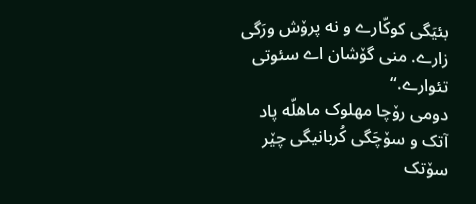بئیَگی کوکّارے و نه پرۆش ورَگی زارے. منی گۆشان اے سئوتی تئوارے.“
دومی رۆچا مهلوک ماهلّه پاد آتک و سۆچَگی کُربانیگی چێر سۆتک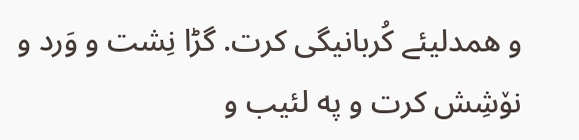و همدلیئے کُربانیگی کرت. گڑا نِشت و وَرد و نۆشِش کرت و په لئیب و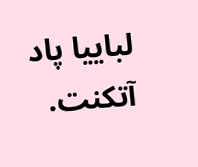لباییا پاد آتکنت.